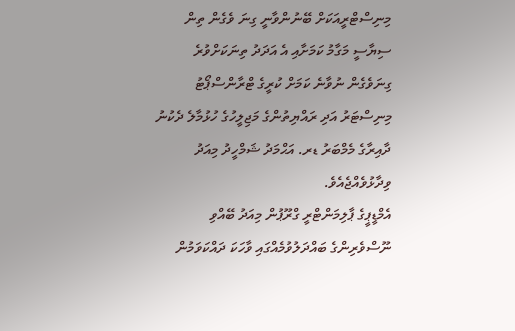މިނިސްޓްރީއަކަށް ބޭނުންވާނީ ގިނަ ވެގެން ތިން ސިޔާސީ މަގާމު ކަމަށާއި އެ އަދަދު ތިނަކަށްވުރެ ގިނަވެގެން ނުވާނެ ކަމަށް ކުރީގެ ޓްރާންސްޕޯޓު މިނިސްޓަރު އަދި ރައްޔިތުންގެ މަޖިލީހުގެ ހުޅުމާލެ ދެކުނު ދާއިރާގެ މެމްބަރު ޑރ. އަޙްމަދު ޝަމްހީދު މިއަދު ވިދާޅުވެއްޖެއެވެ.
އެމްޑީޕީގެ ޕާލިމަންޓްރީ ގްރޫޕުން މިއަދު ބޭއްވި ނޫސްވެރިންގެ ބައްދަލުވުމެއްގައި ވާހަކަ ދައްކަވަމުން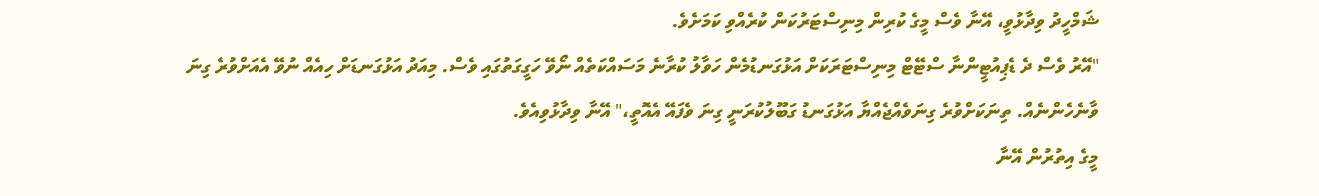ޝަމްހީދު ވިދާޅުވީ، އޭނާ ވެސް މީގެ ކުރިން މިނިސްޓަރުކަން ކުރެއްވި ކަމަށެވެ.
"އޭރު ވެސް ދެ ޑެޕިއުޓީންނާ ސްޓޭޓް މިނިސްޓަރަކަށް އަޅުގަނޑުމެން ހަވާލު ކުރާނެ މަސައްކަތެއް ނޯވޭ ހަގީގަތުގައި ވެސް. މިއަދު އަޅުގަނޑަށް ހިއެއް ނުވޭ އެއަށްވުރެ ގިނަ ވާނެހެންނެއް. ތިނަކަށްވުރެ ގިނަވެއްޖެއްޔާ އަޅުގަނޑު ގަބޫލުކުރަނީ ގިނަ ވެފައޭ އެއޮތީ،" އޭނާ ވިދާޅުވިއެވެ.
މީގެ އިތުރުން އޭނާ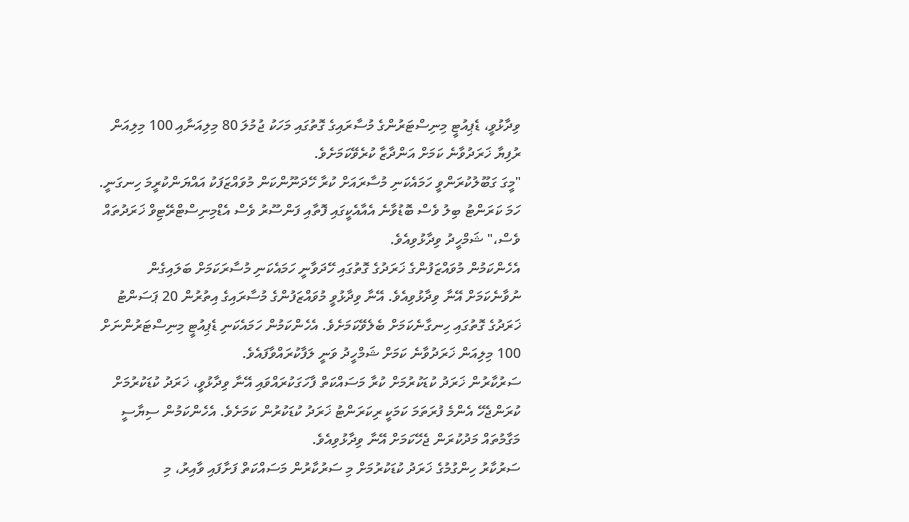ވިދާޅުވީ، ޑެޕިއުޓީ މިނިސްޓަރުންގެ މުސާރައިގެ ގޮތުގައި މަހަކު ޖުމުލަ 80 މިލިއަނާއި 100 މިލިއަން ރުފިޔާ ޚަރަދުވާނެ ކަމަށް އަންދާޒާ ކުރެވޭކަމަށެވެ.
"މީގަ ގަބޫލުކުރަންވީ ހަމައެކަނި މުސާރައަށް ކުރާ ހޭދަނޫންކަން މުވައްޒަފަކު އައްޔަންކުރީމަ ހިނގަނީ. ހަމަ ކަރަންޓު ބިލު ވެސް ބޮޑުވާނެ އެއާއެކީގައި ފޮތާއި ފަންސޫރު ވެސް އެޑްމިނިސްޓްރޭޓިވް ޚަރަދުތައް ވެސް،" ޝަމްހީދު ވިދާޅުވިއެވެ.
އެހެންކަމުން މުވައްޒަފުންގެ ޚަރަދުގެ ގޮތުގައި ހޭދަވާނީ ހަމައެކަނި މުސާރަކަމަށް ބަލައިގެން ނުވާނެކަމަށް އޭނާ ވިދާޅުވިއެވެ. އޭނާ ވިދާޅުވީ މުވައްޒަފުންގެ މުސާރައިގެ އިތުރުން 20 ޕަސަންޓު ޚަރަދުގެ ގޮތުގައި ހިނގާނެކަމަށް ބެލެވޭކަމަށެވެ. އެހެންކަމުން ހަމައެކަނި ޑެޕިއުޓީ މިނިސްޓަރުންނަށް 100 މިލިއަން ޚަރަދުވާނެ ކަމަށް ޝަމްހީދު ވަނީ ލަފާކުރައްވާފައެވެ.
ސަރުކާރުން ޚަރަދު ކުޑަކުރުމަށް ކުރާ މަސައްކަތް ފާހަގަކުރައްވައި އޭނާ ވިދާޅުވީ، ޚަރަދު ކުޑަކުރުމަށް ކުރަންޖެހޭ އެންމެ ފުރަތަމަ ކަމަކީ ރިކަރަންޓު ޚަރަދު ކުޑަކުރުން ކަމަށެވެ. އެހެންކަމުން ސިޔާސީ މަގާމުތައް މަދުކުރަން ޖެހޭކަމަށް އޭނާ ވިދާޅުވިއެވެ.
ސަރުކާރު ހިންގުމުގެ ޚަރަދު ކުޑަކުރުމަށް މި ސަރުކާރުން މަސައްކަތް ފަށާފައި ވާއިރު، މި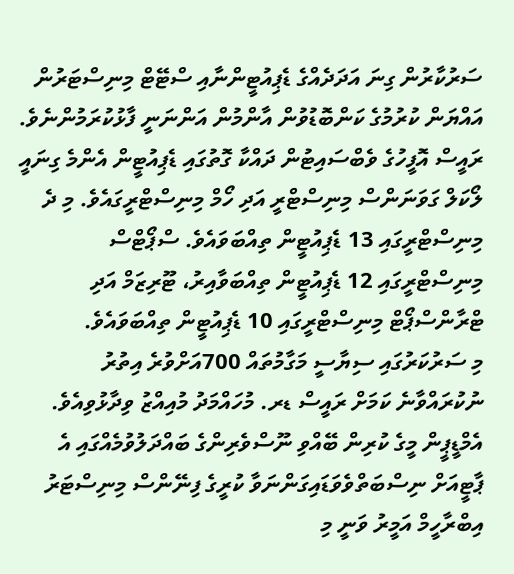ސަރުކާރުން ގިނަ އަދަދެއްގެ ޑެޕިއުޓީންނާއި ސްޓޭޓް މިނިސްޓަރުން އައްޔަން ކުރުމުގެ ކަންބޮޑުވުން އާންމުން އަންނަނީ ފާޅުކުރަމުންނެވެ.
ރައީސް އޮފީހުގެ ވެބްސައިޓުން ދައްކާ ގޮތުގައި ޑެޕިއުޓީން އެންމެ ގިނައީ ލޯކަލް ގަވަނަންސް މިނިސްޓްރީ އަދި ހޯމް މިނިސްޓްރީގައެވެ. މި ދެ މިނިސްޓްރީގައި 13 ޑެޕިއުޓީން ތިއްބަވައެވެ. ސްޕޯޓްސް މިނިސްޓްރީގައި 12 ޑެޕިއުޓީން ތިއްބަވާއިރު، ޓޫރިޒަމް އަދި ޓްރާންސްޕޯޓް މިނިސްޓްރީގައި 10 ޑެޕިއުޓީން ތިއްބަވައެވެ.
މި ސަރުކަރުގައި ސިޔާސީ މަގާމުތައް 700އަށްވުރެ އިތުރު ނުކުރައްވާނެ ކަމަށް ރައީސް ޑރ. މުހައްމަދު މުއިއްޒު ވިދާޅުވިއެވެ.
އެމްޑީޕީން މީގެ ކުރިން ބޭއްވި ނޫސްވެރިންގެ ބައްދަލުވުމެއްގައި އެ ޕާޓީއަށް ނިސްބަތްވެވަޑައިގަންނަވާ ކުރީގެ ފިނޭންސް މިނިސްޓަރު އިބްރާހީމް އަމީރު ވަނީ މި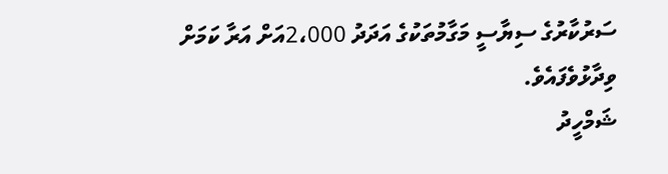ސަރުކާރުގެ ސިޔާސީ މަގާމުތަކުގެ އަދަދު 2،000އަށް އަރާ ކަމަށް ވިދާޅުވެފައެވެ.
ޝަމްހީދު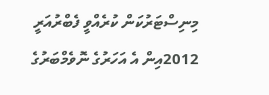މިނިސްޓަރުކަން ކުރެއްވީ ފެބްރުއަރީ 2012އިން އެ އަހަރުގެ ނޮވެމްބަރުގެ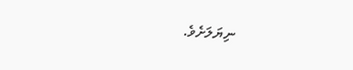ނިޔަލަށެވެ.